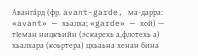Аванга́рд (фр. avant-garde, ма-дарра: «avant» — хьалха; «garde» — хой) — тӀеман ницкъийн (эскарехь а,флотехь а) хьалхара (коьртера) цхьаьна хенан бина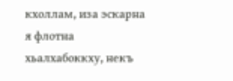кхоллам, иза эскарна я флотна хьалхабоккху, некъ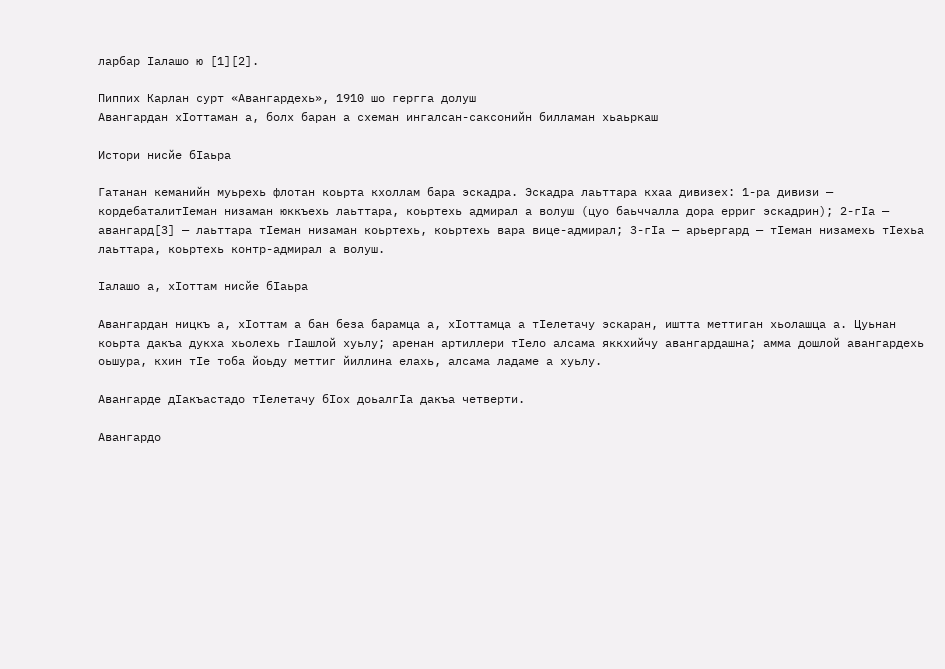ларбар Ӏалашо ю [1][2].

Пиппих Карлан сурт «Авангардехь», 1910 шо гергга долуш
Авангардан хӀоттаман а, болх баран а схеман ингалсан-саксонийн билламан хьаьркаш

Истори нисйе бӀаьра

Гатанан кеманийн муьрехь флотан коьрта кхоллам бара эскадра. Эскадра лаьттара кхаа дивизех: 1-ра дивизи — кордебаталитӀеман низаман юккъехь лаьттара, коьртехь адмирал а волуш (цуо баьччалла дора ерриг эскадрин); 2-гӀа — авангард[3] — лаьттара тӀеман низаман коьртехь, коьртехь вара вице-адмирал; 3-гӀа — арьергард — тӀеман низамехь тӀехьа лаьттара, коьртехь контр-адмирал а волуш.

Ӏалашо а, хӀоттам нисйе бӀаьра

Авангардан ницкъ а, хӀоттам а бан беза барамца а, хӀоттамца а тӀелетачу эскаран, иштта меттиган хьолашца а. Цуьнан коьрта дакъа дукха хьолехь гӀашлой хуьлу; аренан артиллери тӀело алсама яккхийчу авангардашна; амма дошлой авангардехь оьшура, кхин тӀе тоба йоьду меттиг йиллина елахь, алсама ладаме а хуьлу.

Авангарде дӀакъастадо тӀелетачу бӀох доьалгӀа дакъа четверти.

Авангардо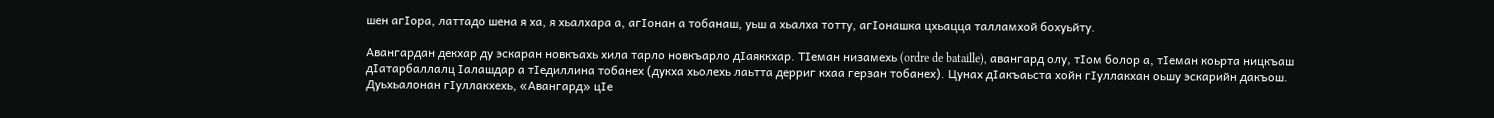шен агӀора, латтадо шена я ха, я хьалхара а, агӀонан а тобанаш, уьш а хьалха тотту, агӀонашка цхьацца талламхой бохуьйту.

Авангардан декхар ду эскаран новкъахь хила тарло новкъарло дӀаяккхар. ТӀеман низамехь (ordre de bataille), авангард олу, тӀом болор а, тӀеман коьрта ницкъаш дӀатарбаллалц Ӏалашдар а тӀедиллина тобанех (дукха хьолехь лаьтта дерриг кхаа герзан тобанех). Цунах дӀакъаьста хойн гӀуллакхан оьшу эскарийн дакъош. Дуьхьалонан гӀуллакхехь, «Авангард» цӀе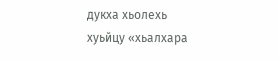дукха хьолехь хуьйцу «хьалхара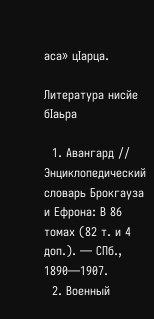аса» цӀарца.

Литература нисйе бӀаьра

  1. Авангард // Энциклопедический словарь Брокгауза и Ефрона: В 86 томах (82 т. и 4 доп.). — СПб., 1890—1907.
  2. Военный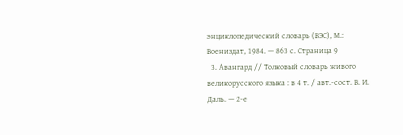энциклопедический словарь (ВЭС), М.: Воениздат, 1984. — 863 с. Страница 9
  3. Авангард // Толковый словарь живого великорусского языка : в 4 т. / авт.-сост. В. И. Даль. — 2-е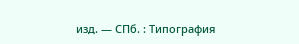изд. — СПб. : Типография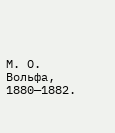М. О. Вольфа, 1880—1882.